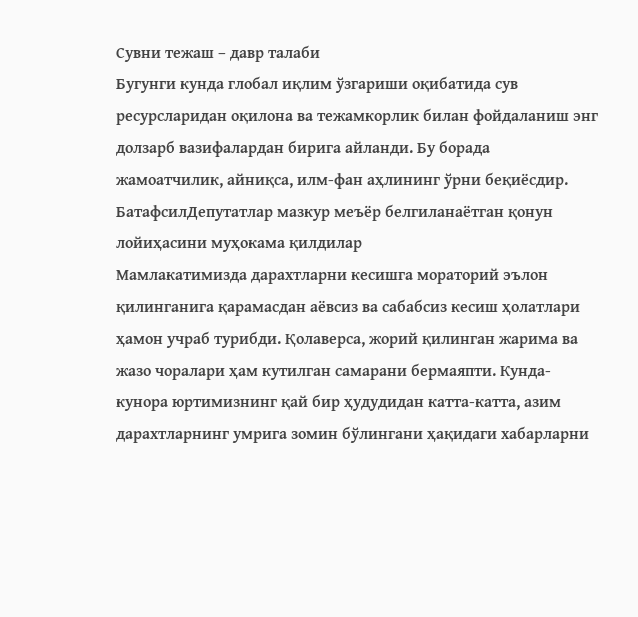Сувни тежаш – давр талаби
Бугунги кунда глобал иқлим ўзгариши оқибатида сув ресурсларидан оқилона ва тежамкорлик билан фойдаланиш энг долзарб вазифалардан бирига айланди. Бу борада жамоатчилик, айниқса, илм-фан аҳлининг ўрни беқиёсдир.
БатафсилДепутатлар мазкур меъёр белгиланаётган қонун лойиҳасини муҳокама қилдилар
Мамлакатимизда дарахтларни кесишга мораторий эълон қилинганига қарамасдан аёвсиз ва сабабсиз кесиш ҳолатлари ҳамон учраб турибди. Қолаверса, жорий қилинган жарима ва жазо чоралари ҳам кутилган самарани бермаяпти. Кунда-кунора юртимизнинг қай бир ҳудудидан катта-катта, азим дарахтларнинг умрига зомин бўлингани ҳақидаги хабарларни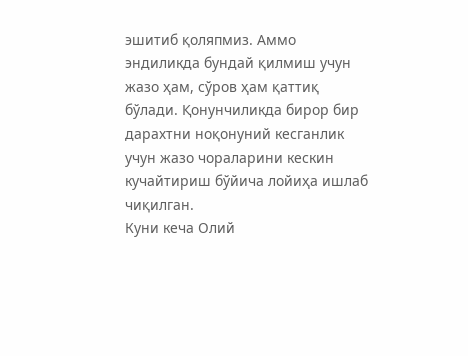эшитиб қоляпмиз. Аммо эндиликда бундай қилмиш учун жазо ҳам, сўров ҳам қаттиқ бўлади. Қонунчиликда бирор бир дарахтни ноқонуний кесганлик учун жазо чораларини кескин кучайтириш бўйича лойиҳа ишлаб чиқилган.
Куни кеча Олий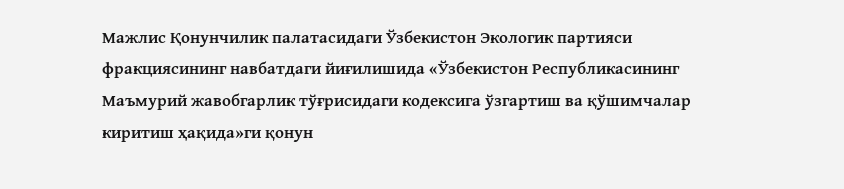Мажлис Қонунчилик палатасидаги Ўзбекистон Экологик партияси фракциясининг навбатдаги йиғилишида «Ўзбекистон Республикасининг Маъмурий жавобгарлик тўғрисидаги кодексига ўзгартиш ва қўшимчалар киритиш ҳақида»ги қонун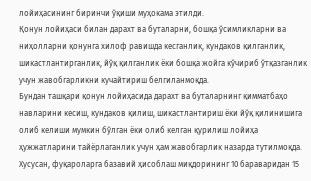лойиҳасининг биринчи ўқиши муҳокама этилди.
Қонун лойиҳаси билан дарахт ва буталарни, бошқа ўсимликларни ва ниҳолларни қонунга хилоф равишда кесганлик, кундаков қилганлик, шикастлантирганлик, йўқ қилганлик ёки бошқа жойга кўчириб ўтқазганлик учун жавобгарликни кучайтириш белгиланмоқда.
Бундан ташқари қонун лойиҳасида дарахт ва буталарнинг қимматбаҳо навларини кесиш, кундаков қилиш, шикастлантириш ёки йўқ қилинишига олиб келиши мумкин бўлган ёки олиб келган қурилиш лойиҳа ҳужжатларини тайёрлаганлик учун ҳам жавобгарлик назарда тутилмоқда.
Хусусан, фуқароларга базавий ҳисоблаш миқдорининг 10 бараваридан 15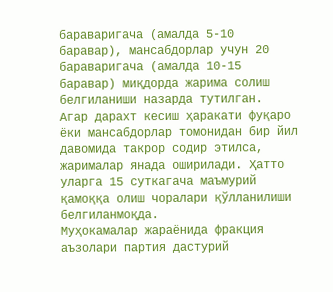бараваригача (амалда 5-10 баравар), мансабдорлар учун 20 бараваригача (амалда 10-15 баравар) миқдорда жарима солиш белгиланиши назарда тутилган.
Агар дарахт кесиш ҳаракати фуқаро ёки мансабдорлар томонидан бир йил давомида такрор содир этилса, жарималар янада оширилади. Ҳатто уларга 15 суткагача маъмурий қамоққа олиш чоралари қўлланилиши белгиланмоқда.
Муҳокамалар жараёнида фракция аъзолари партия дастурий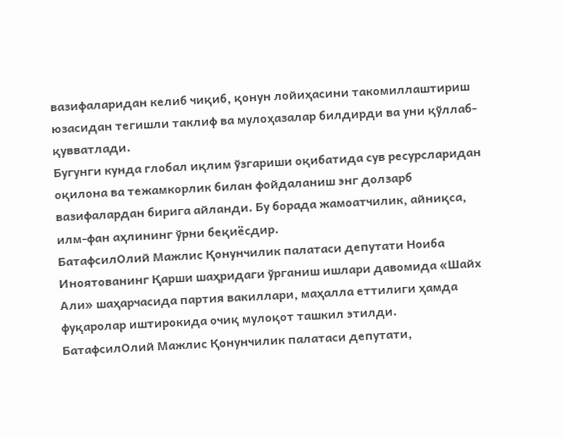вазифаларидан келиб чиқиб, қонун лойиҳасини такомиллаштириш юзасидан тегишли таклиф ва мулоҳазалар билдирди ва уни қўллаб-қувватлади.
Бугунги кунда глобал иқлим ўзгариши оқибатида сув ресурсларидан оқилона ва тежамкорлик билан фойдаланиш энг долзарб вазифалардан бирига айланди. Бу борада жамоатчилик, айниқса, илм-фан аҳлининг ўрни беқиёсдир.
БатафсилОлий Мажлис Қонунчилик палатаси депутати Ноиба Иноятованинг Қарши шаҳридаги ўрганиш ишлари давомида «Шайх Али» шаҳарчасида партия вакиллари, маҳалла еттилиги ҳамда фуқаролар иштирокида очиқ мулоқот ташкил этилди.
БатафсилОлий Мажлис Қонунчилик палатаси депутати,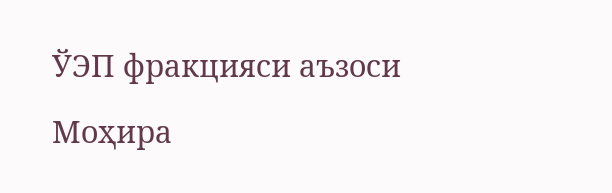ЎЭП фракцияси аъзоси Моҳира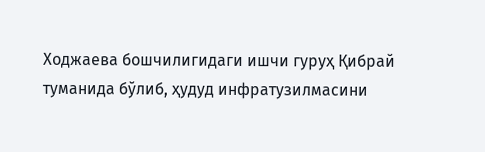Ходжаева бошчилигидаги ишчи гуруҳ Қибрай туманида бўлиб, ҳудуд инфратузилмасини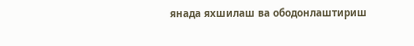янада яхшилаш ва ободонлаштириш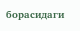борасидаги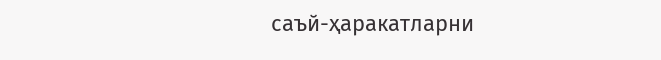саъй-ҳаракатларни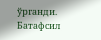ўрганди.
Батафсил